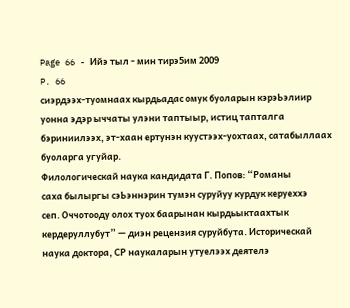Page 66 - Ийэ тыл - мин тирэ5им 2009
P. 66
сиэрдээх-туомнаах кырдьадас омук буоларын кэрэЬэлиир
уонна эдэр ыччаты улэни таптыыр, истиц тапталга
бэриниилээх, эт-хаан ертунэн куустээх-уохтаах, сатабыллаах
буоларга угуйар.
Филологическай наука кандидата Г. Попов: “Романы
саха былыргы сэЬэннэрин тумэн суруйуу курдук керуеххэ
сеп. Оччотооду олох туох баарынан кырдьыктаахтык
кердеруллубут” — диэн рецензия суруйбута. Историческай
наука доктора, СР наукаларын утуелээх деятелэ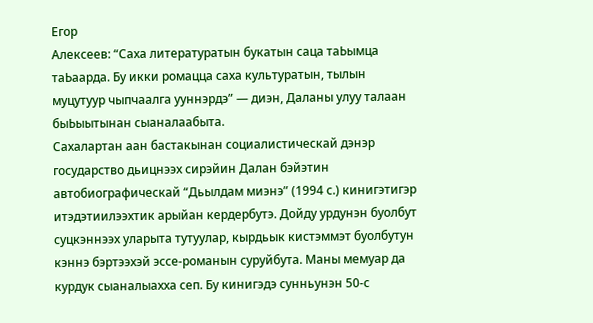Егор
Алексеев: “Саха литературатын букатын саца таЬымца
таЬаарда. Бу икки ромацца саха культуратын, тылын
муцутуур чыпчаалга ууннэрдэ” — диэн, Даланы улуу талаан
быЬыытынан сыаналаабыта.
Сахалартан аан бастакынан социалистическай дэнэр
государство дьицнээх сирэйин Далан бэйэтин
автобиографическай “Дьылдам миэнэ” (1994 с.) кинигэтигэр
итэдэтиилээхтик арыйан кердербутэ. Дойду урдунэн буолбут
суцкэннээх уларыта тутуулар, кырдьык кистэммэт буолбутун
кэннэ бэртээхэй эссе-романын суруйбута. Маны мемуар да
курдук сыаналыахха сеп. Бу кинигэдэ сунньунэн 50-с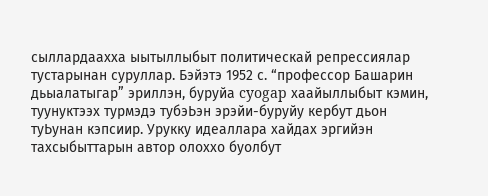сыллардаахха ыытыллыбыт политическай репрессиялар
тустарынан суруллар. Бэйэтэ 1952 с. “профессор Башарин
дьыалатыгар” эриллэн, буруйа cyogap хаайыллыбыт кэмин,
туунуктээх турмэдэ тубэЬэн эрэйи-буруйу кербут дьон
туЬунан кэпсиир. Урукку идеаллара хайдах эргийэн
тахсыбыттарын автор олоххо буолбут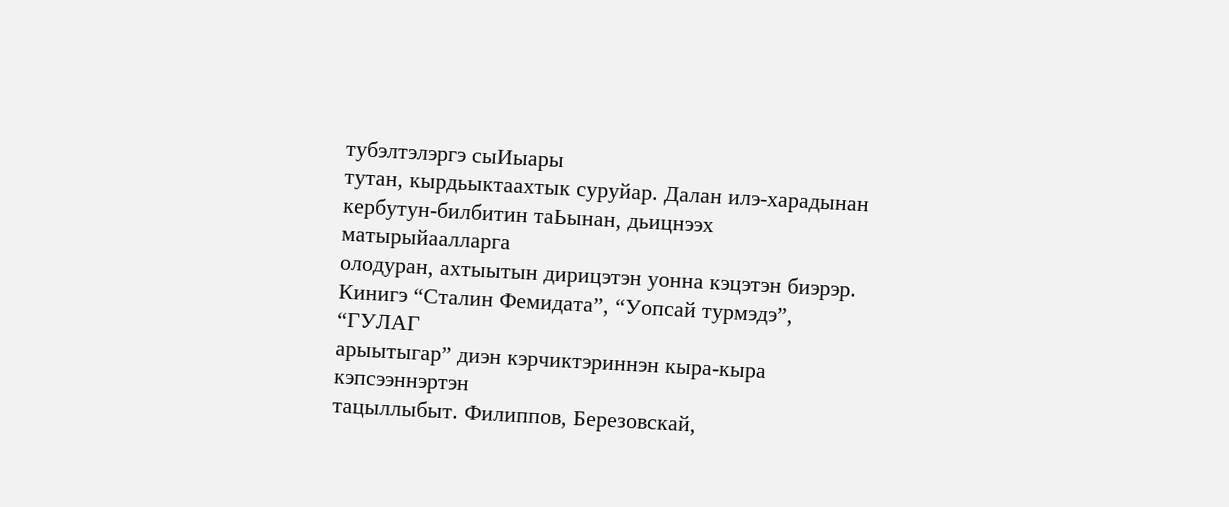тубэлтэлэргэ сыИыары
тутан, кырдьыктаахтык суруйар. Далан илэ-харадынан
кербутун-билбитин таЬынан, дьицнээх матырыйаалларга
олодуран, ахтыытын дирицэтэн уонна кэцэтэн биэрэр.
Кинигэ “Сталин Фемидата”, “Уопсай турмэдэ”, “ГУЛАГ
арыытыгар” диэн кэрчиктэриннэн кыра-кыра кэпсээннэртэн
тацыллыбыт. Филиппов, Березовскай,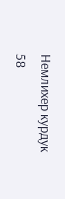Немлихер курдук
58